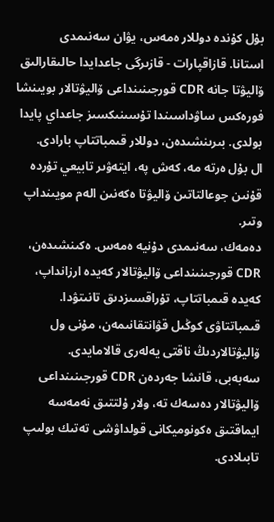بۇل كۇندە دوللار ەمەس، يۋان سەنىمدى
استانا. قازاقپارات - قازىرگى جاعدايدا حالىقارالىق ۆاليۋتا جانە CDR قورجىنىنداعى ۆاليۋتالار بويىنشا فورەكس ساۋداسىندا تۇسىنىكسىز جاعداي پايدا بولدى. بىرىنشىدەن، دوللار قىمباتتاپ بارادى.
ال بۇل ەرتە مە، كەش پە، ايتەۋىر تابيعي تۇردە قۇنىن جوعالتاتىن ۆاليۋتا ەكەنىن الەم مويىنداپ وتىر.
دەمەك، سەنىمدى دۇنيە ەمەس. ەكىنشىدەن، CDR قورجىنىنداعى ۆاليۋتالار كەيدە ارزانداپ، كەيدە قىمباتتاپ، تۇراقسىزدىق تانىتۋدا. قىمباتتاۋى كوڭىل قۋانتقانىمەن، مۇنى ول ۆاليۋتالاردىڭ ناقتى يەلەرى قالامايدى.
سەبەبى، قانشا جەردەن CDR قورجىنىنداعى ۆاليۋتالار دەسەك تە، ولار ۇلتتىق نەمەسە ايماقتىق ەكونوميكانى قولداۋشى تەتىك بولىپ تابىلادى.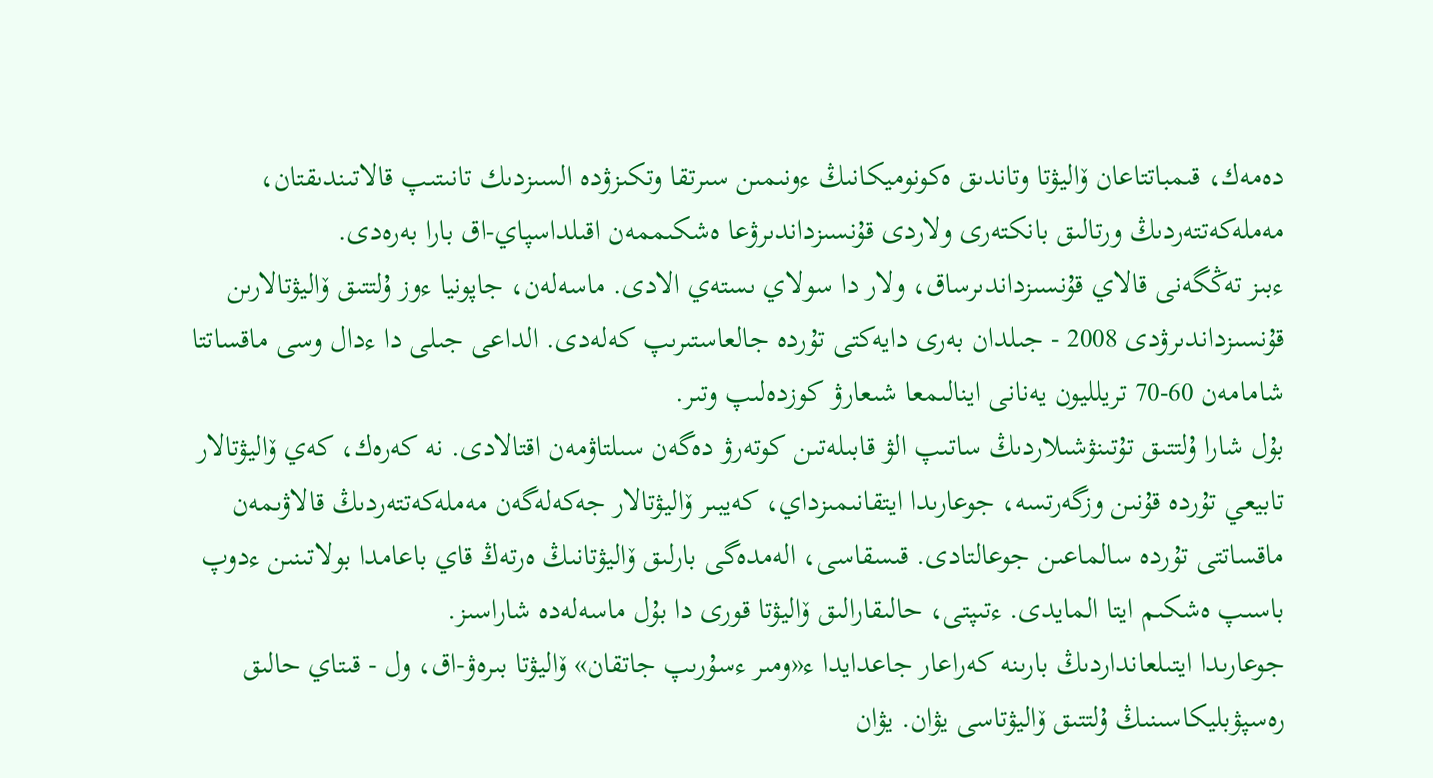دەمەك، قىمباتتاعان ۆاليۋتا وتاندىق ەكونوميكانىڭ ءونىمىن سىرتقا وتكىزۋدە السىزدىك تانىتىپ قالاتىندىقتان، مەملەكەتتەردىڭ ورتالىق بانكتەرى ولاردى قۇنسىزداندىرۋعا ەشكىممەن اقىلداسپاي-اق بارا بەرەدى.
ءبىز تەڭگەنى قالاي قۇنسىزداندىرساق، ولار دا سولاي ىستەي الادى. ماسەلەن، جاپونيا ءوز ۇلتتىق ۆاليۋتالارىن قۇنسىزداندىرۋدى 2008 - جىلدان بەرى دايەكتى تۇردە جالعاستىرىپ كەلەدى. الداعى جىلى دا ءدال وسى ماقساتتا شامامەن 60-70 تريلليون يەنانى اينالىمعا شىعارۋ كوزدەلىپ وتىر.
بۇل شارا ۇلتتىق تۇتىنۋشىلاردىڭ ساتىپ الۋ قابىلەتىن كوتەرۋ دەگەن سىلتاۋمەن اقتالادى. نە كەرەك، كەي ۆاليۋتالار تابيعي تۇردە قۇنىن وزگەرتسە، جوعارىدا ايتقانىمىزداي، كەيبىر ۆاليۋتالار جەكەلەگەن مەملەكەتتەردىڭ قالاۋىمەن ماقساتتى تۇردە سالماعىن جوعالتادى. قىسقاسى، الەمدەگى بارلىق ۆاليۋتانىڭ ەرتەڭ قاي باعامدا بولاتىنىن ءدوپ باسىپ ەشكىم ايتا المايدى. ءتىپتى، حالىقارالىق ۆاليۋتا قورى دا بۇل ماسەلەدە شاراسىز.
جوعارىدا ايتىلعانداردىڭ بارىنە كەراعار جاعدايدا ء«ومىر ءسۇرىپ جاتقان» ۆاليۋتا بىرەۋ-اق، ول - قىتاي حالىق رەسپۋبليكاسىنىڭ ۇلتتىق ۆاليۋتاسى يۋان. يۋان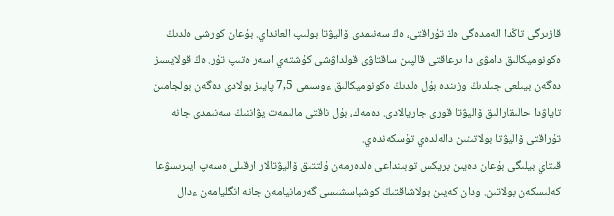قازىرگى تاڭدا الەمدەگى ەڭ تۇراقتى، ەڭ سەنىمدى ۆاليۋتا بولىپ العانداي. بۇعان كورشى ەلدىڭ ەكونوميكالىق دامۋى دا ىرعاقتى قالپىن ساقتاۋى قولداۋشى كۇشتەي اسەر ەتىپ تۇر. ەڭ قولايسىز دەگەن بيىلعى جىلدىڭ وزىندە بۇل ەلدىڭ ەكونوميكالىق ءوسىمى 7,5 پايىز بولادى دەگەن بولجامىن تاياۋدا حالىقارالىق ۆاليۋتا قورى جاريالادى. دەمەك، بۇل ناقتى مالىمەت يۋاننىڭ سەنىمدى جانە تۇراقتى ۆاليۋتا بولاتىنىن دالەلدەي تۇسكەندەي.
قىتاي بيلىگى بۇعان دەيىن بريكس توبىنداعى ەلدەرمەن ۇلتتىق ۆاليۋتالار ارقىلى ەسەپ ايىرىسۋعا كەلىسكەن بولاتىن. ودان كەيىن بولاشاقتىڭ كوشباسشىسى گەرمانيامەن جانە انگليامەن ءدال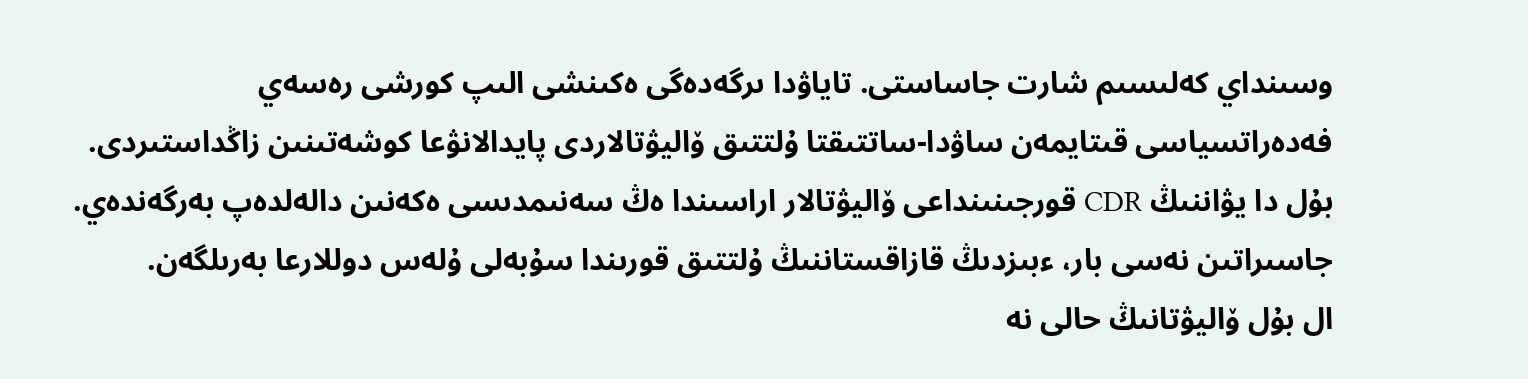وسىنداي كەلىسىم شارت جاساستى. تاياۋدا ىرگەدەگى ەكىنشى الىپ كورشى رەسەي فەدەراتسياسى قىتايمەن ساۋدا-ساتتىقتا ۇلتتىق ۆاليۋتالاردى پايدالانۋعا كوشەتىنىن زاڭداستىردى. بۇل دا يۋاننىڭ CDR قورجىنىنداعى ۆاليۋتالار اراسىندا ەڭ سەنىمدىسى ەكەنىن دالەلدەپ بەرگەندەي.
جاسىراتىن نەسى بار، ءبىزدىڭ قازاقستاننىڭ ۇلتتىق قورىندا سۇبەلى ۇلەس دوللارعا بەرىلگەن.
ال بۇل ۆاليۋتانىڭ حالى نە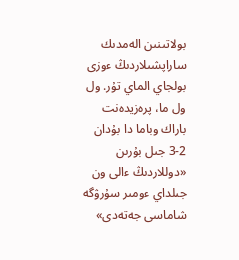بولاتىنىن الەمدىك ساراپشىلاردىڭ ءوزى بولجاي الماي تۇر. ول ول ما، پرەزيدەنت باراك وباما دا بۇدان 2-3 جىل بۇرىن «دوللاردىڭ ءالى ون جىلداي ءومىر سۇرۋگە شاماسى جەتەدى»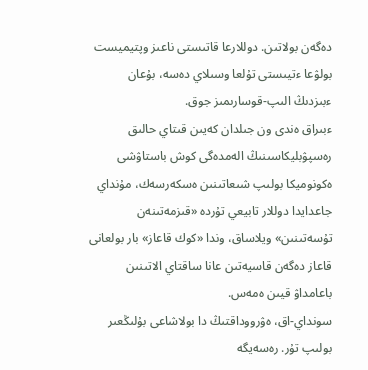دەگەن بولاتىن. دوللارعا قاتىستى ناعىز وپتيميست بولۋعا ءتيىستى تۇلعا وسىلاي دەسە، بۇعان ءبىزدىڭ الىپ-قوسارىمىز جوق.
ءبىراق ەندى ون جىلدان كەيىن قىتاي حالىق رەسپۋبليكاسىنىڭ الەمدەگى كوش باستاۋشى ەكونوميكا بولىپ شىعاتىنىن ەسكەرسەك، مۇنداي جاعدايدا دوللار تابيعي تۇردە «قىزمەتىنەن تۇسەتىنىن» ويلاساق، وندا «كوك قاعاز» بار بولعانى قاعاز دەگەن قاسيەتىن عانا ساقتاي الاتىنىن باعامداۋ قيىن ەمەس.
سونداي-اق، ەۋرووداقتىڭ دا بولاشاعى بۇلىڭعىر بولىپ تۇر. رەسەيگە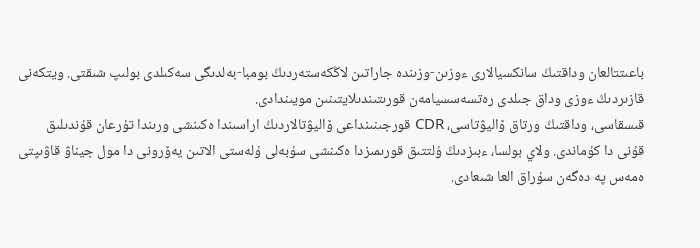باعىتتالعان وداقتىڭ سانكسيالارى ءوزىن-وزىندە جاراتىن لاڭكەستەردىڭ بومبا-بەلدىگى سەكىلدى بولىپ شىقتى. ويتكەنى قازىردىڭ ءوزى وداق جىلدى رەتسەسسيامەن قورىتىندىلايتىنىن مويىندادى.
قىسقاسى، وداقتىڭ ورتاق ۆاليۋتاسى، CDR قورجىنىنداعى ۆاليۋتالاردىڭ اراسىندا ەكىنشى ورىندا تۇرعان قۇندىلىق قۇنى دا كۇماندى. ولاي بولسا، ءبىزدىڭ ۇلتتىق قورىمىزدا ەكىنشى سۇبەلى ۇلەستى الاتىن يەۆرونى دا مول جيناۋ قاۋىپتى ەمەس پە دەگەن سۇراق العا شىعادى.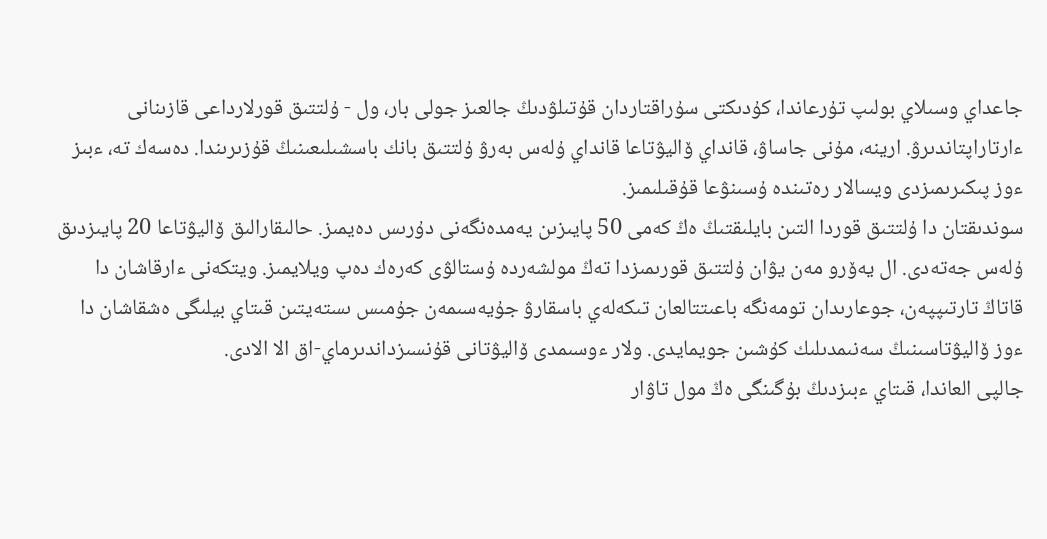جاعداي وسىلاي بولىپ تۇرعاندا، كۇدىكتى سۇراقتاردان قۇتىلۋدىڭ جالعىز جولى بار، ول - ۇلتتىق قورلارداعى قازىنانى ءارتاراپتاندىرۋ. ارينە، مۇنى جاساۋ، قانداي ۆاليۋتاعا قانداي ۇلەس بەرۋ ۇلتتىق بانك باسشىلىعىنىڭ قۇزىرىندا. دەسەك تە، ءبىز ءوز پىكىرىمىزدى ويسالار رەتىندە ۇسىنۋعا قۇقىلىمىز.
سوندىقتان دا ۇلتتىق قوردا التىن بايلىقتىڭ ەڭ كەمى 50 پايىزىن يەمدەنگەنى دۇرىس دەيمىز. حالىقارالىق ۆاليۋتاعا 20 پايىزدىق ۇلەس جەتەدى. ال يەۆرو مەن يۋان ۇلتتىق قورىمىزدا تەڭ مولشەردە ۇستالۋى كەرەك دەپ ويلايمىز. ويتكەنى ءارقاشان دا قاتاڭ تارتىپپەن، جوعارىدان تومەنگە باعىتتالعان تىكەلەي باسقارۋ جۇيەسىمەن جۇمىس ىستەيتىن قىتاي بيلىگى ەشقاشان دا ءوز ۆاليۋتاسىنىڭ سەنىمدىلىك كۇشىن جويمايدى. ولار ءوسىمدى ۆاليۋتانى قۇنسىزداندىرماي-اق الا الادى.
جالپى العاندا، قىتاي ءبىزدىڭ بۇگىنگى ەڭ مول تاۋار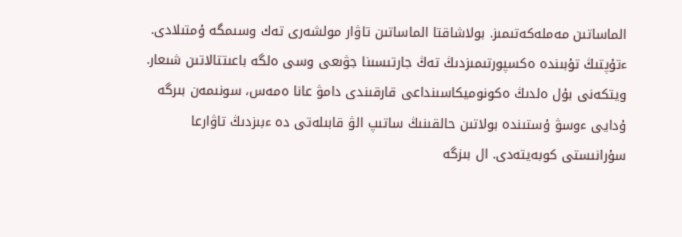الماساتىن مەملەكەتىمىز. بولاشاقتا الماساتىن تاۋار مولشەرى تەك وسىمگە ۇمتىلادى. ءتۇپتىڭ تۇبىندە ەكسپورتىمىزدىڭ تەڭ جارتىسىنا جۋىعى وسى ەلگە باعىتتالاتىن شىعار.
ويتكەنى بۇل ەلدىڭ ەكونوميكاسىنداعى قارقىندى دامۋ عانا ەمەس، سونىمەن بىرگە ۇدايى ءوسۋ ۇستىندە بولاتىن حالقىنىڭ ساتىپ الۋ قابىلەتى دە ءبىزدىڭ تاۋارعا سۇرانىستى كوبەيتەدى. ال بىزگە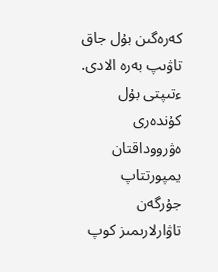كەرەگىن بۇل جاق تاۋىپ بەرە الادى.
ءتىپتى بۇل كۇندەرى ەۋرووداقتان يمپورتتاپ جۇرگەن تاۋارلارىمىز كوپ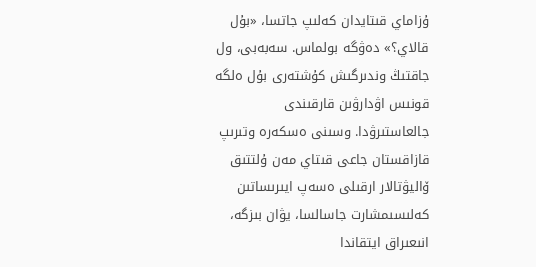ۇزاماي قىتايدان كەلىپ جاتسا، «بۇل قالاي؟» دەۋگە بولماس. سەبەبى، ول جاقتىڭ وندىرگىش كۇشتەرى بۇل ەلگە قونىس اۋدارۋىن قارقىندى جالعاستىرۋدا. وسىنى ەسكەرە وتىرىپ قازاقستان جاعى قىتاي مەن ۇلتتىق ۆاليۋتالار ارقىلى ەسەپ ايىرىساتىن كەلىسىمشارت جاسالسا، يۋان بىزگە، انىعىراق ايتقاندا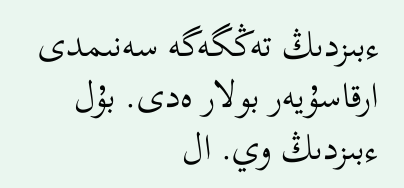ءبىزدىڭ تەڭگەگە سەنىمدى ارقاسۇيەر بولار ەدى. بۇل ءبىزدىڭ وي. ال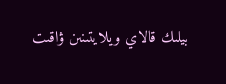بيلىك قالاي ويلايتىنىن ۋاقىت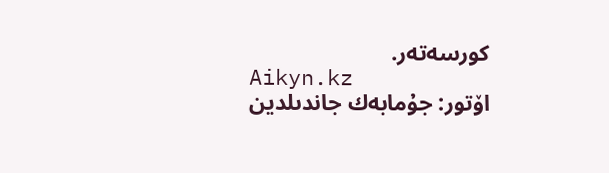كورسەتەر.
Aikyn.kz
اۆتور: جۇمابەك جاندىلدين